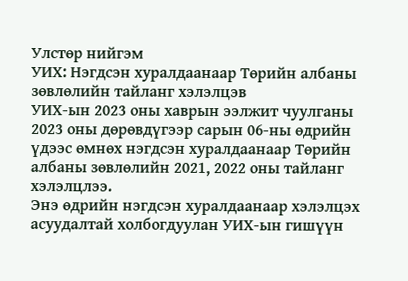Улстөр нийгэм
УИХ: Нэгдсэн хуралдаанаар Төрийн албаны зөвлөлийн тайланг хэлэлцэв
УИХ-ын 2023 оны хаврын ээлжит чуулганы 2023 оны дөрөвдүгээр сарын 06-ны өдрийн үдээс өмнөх нэгдсэн хуралдаанаар Төрийн албаны зөвлөлийн 2021, 2022 оны тайланг хэлэлцлээ.
Энэ өдрийн нэгдсэн хуралдаанаар хэлэлцэх асуудалтай холбогдуулан УИХ-ын гишүүн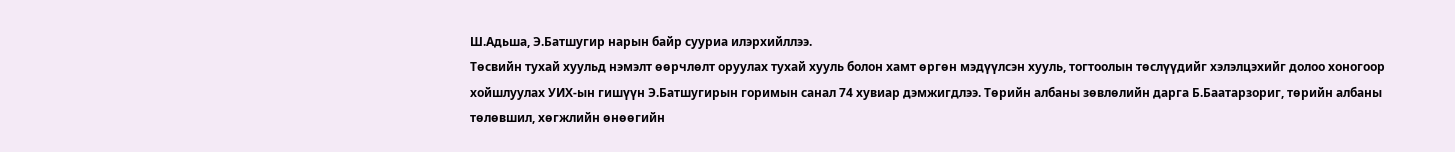Ш.Адьша, Э.Батшугир нарын байр сууриа илэрхийллээ.
Төсвийн тухай хуульд нэмэлт өөрчлөлт оруулах тухай хууль болон хамт өргөн мэдүүлсэн хууль, тогтоолын төслүүдийг хэлэлцэхийг долоо хоногоор хойшлуулах УИХ-ын гишүүн Э.Батшугирын горимын санал 74 хувиар дэмжигдлээ. Төрийн албаны зөвлөлийн дарга Б.Баатарзориг, төрийн албаны төлөвшил, хөгжлийн өнөөгийн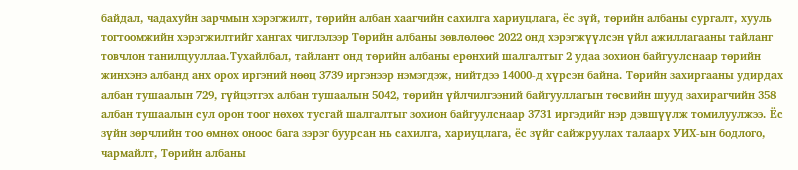байдал, чадахуйн зарчмын хэрэгжилт, төрийн албан хаагчийн сахилга хариуцлага, ёс зүй, төрийн албаны сургалт, хууль тогтоомжийн хэрэгжилтийг хангах чиглэлээр Төрийн албаны зөвлөлөөс 2022 онд хэрэгжүүлсэн үйл ажиллагааны тайланг товчлон танилцууллаа.Тухайлбал, тайлант онд төрийн албаны ерөнхий шалгалтыг 2 удаа зохион байгуулснаар төрийн жинхэнэ албанд анх орох иргэний нөөц 3739 иргэнээр нэмэгдэж, нийтдээ 14000-д хүрсэн байна. Төрийн захиргааны удирдах албан тушаалын 729, гүйцэтгэх албан тушаалын 5042, төрийн үйлчилгээний байгууллагын төсвийн шууд захирагчийн 358 албан тушаалын сул орон тоог нөхөх тусгай шалгалтыг зохион байгуулснаар 3731 иргэдийг нэр дэвшүүлж томилуулжээ. Ёс зүйн зөрчлийн тоо өмнөх оноос бага зэрэг буурсан нь сахилга, хариуцлага, ёс зүйг сайжруулах талаарх УИХ-ын бодлого, чармайлт, Төрийн албаны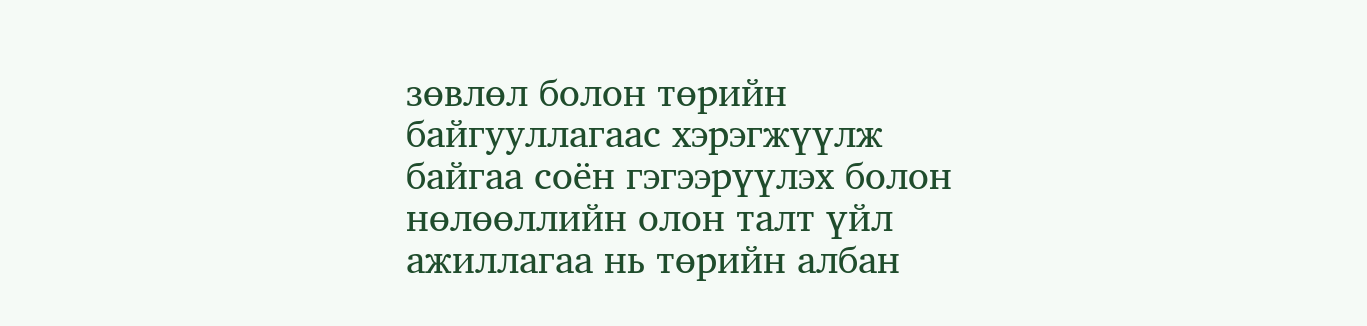зөвлөл болон төрийн байгууллагаас хэрэгжүүлж байгаа соён гэгээрүүлэх болон нөлөөллийн олон талт үйл ажиллагаа нь төрийн албан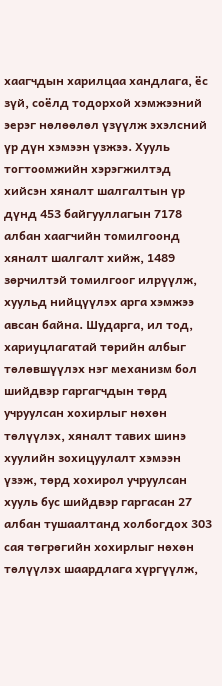хаагчдын харилцаа хандлага, ёс зүй, соёлд тодорхой хэмжээний эерэг нөлөөлөл үзүүлж эхэлсний үр дүн хэмээн үзжээ. Хууль тогтоомжийн хэрэгжилтэд хийсэн хяналт шалгалтын үр дүнд 453 байгууллагын 7178 албан хаагчийн томилгоонд хяналт шалгалт хийж, 1489 зөрчилтэй томилгоог илрүүлж, хуульд нийцүүлэх арга хэмжээ авсан байна. Шударга, ил тод, хариуцлагатай төрийн албыг төлөвшүүлэх нэг механизм бол шийдвэр гаргагчдын төрд учруулсан хохирлыг нөхөн төлүүлэх, хяналт тавих шинэ хуулийн зохицуулалт хэмээн үзэж, төрд хохирол учруулсан хууль бус шийдвэр гаргасан 27 албан тушаалтанд холбогдох 303 сая төгрөгийн хохирлыг нөхөн төлүүлэх шаардлага хүргүүлж,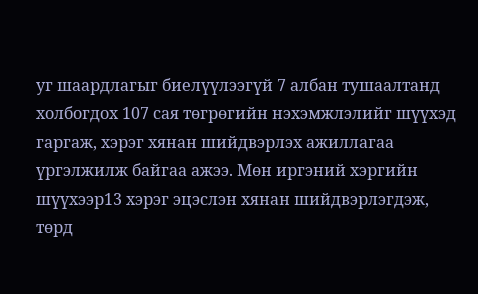уг шаардлагыг биелүүлээгүй 7 албан тушаалтанд холбогдох 107 сая төгрөгийн нэхэмжлэлийг шүүхэд гаргаж, хэрэг хянан шийдвэрлэх ажиллагаа үргэлжилж байгаа ажээ. Мөн иргэний хэргийн шүүхээр13 хэрэг эцэслэн хянан шийдвэрлэгдэж, төрд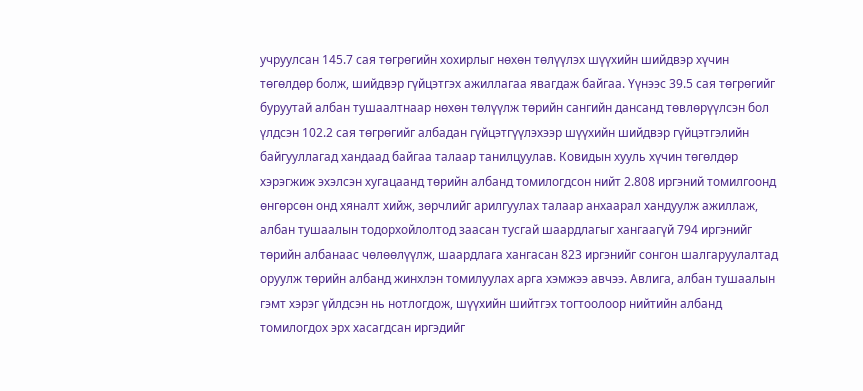учруулсан 145.7 сая төгрөгийн хохирлыг нөхөн төлүүлэх шүүхийн шийдвэр хүчин төгөлдөр болж, шийдвэр гүйцэтгэх ажиллагаа явагдаж байгаа. Үүнээс 39.5 сая төгрөгийг буруутай албан тушаалтнаар нөхөн төлүүлж төрийн сангийн дансанд төвлөрүүлсэн бол үлдсэн 102.2 сая төгрөгийг албадан гүйцэтгүүлэхээр шүүхийн шийдвэр гүйцэтгэлийн байгууллагад хандаад байгаа талаар танилцуулав. Ковидын хууль хүчин төгөлдөр хэрэгжиж эхэлсэн хугацаанд төрийн албанд томилогдсон нийт 2.808 иргэний томилгоонд өнгөрсөн онд хяналт хийж, зөрчлийг арилгуулах талаар анхаарал хандуулж ажиллаж, албан тушаалын тодорхойлолтод заасан тусгай шаардлагыг хангаагүй 794 иргэнийг төрийн албанаас чөлөөлүүлж, шаардлага хангасан 823 иргэнийг сонгон шалгаруулалтад оруулж төрийн албанд жинхлэн томилуулах арга хэмжээ авчээ. Авлига, албан тушаалын гэмт хэрэг үйлдсэн нь нотлогдож, шүүхийн шийтгэх тогтоолоор нийтийн албанд томилогдох эрх хасагдсан иргэдийг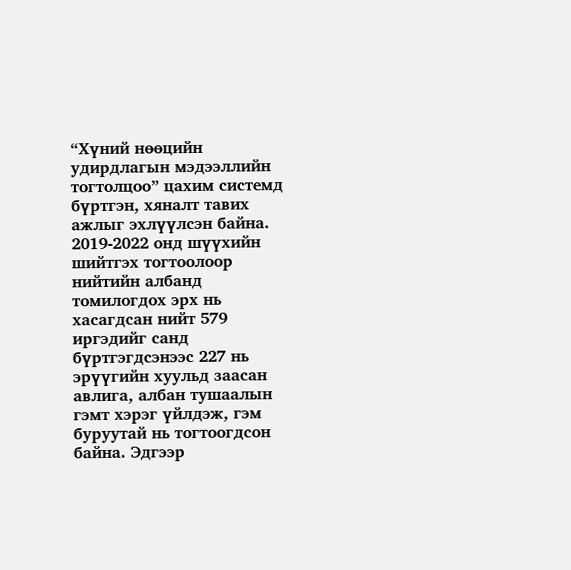“Хүний нөөцийн удирдлагын мэдээллийн тогтолцоо” цахим системд бүртгэн, хяналт тавих ажлыг эхлүүлсэн байна.
2019-2022 онд шүүхийн шийтгэх тогтоолоор нийтийн албанд томилогдох эрх нь хасагдсан нийт 579 иргэдийг санд бүртгэгдсэнээс 227 нь эрүүгийн хуульд заасан авлига, албан тушаалын гэмт хэрэг үйлдэж, гэм буруутай нь тогтоогдсон байна. Эдгээр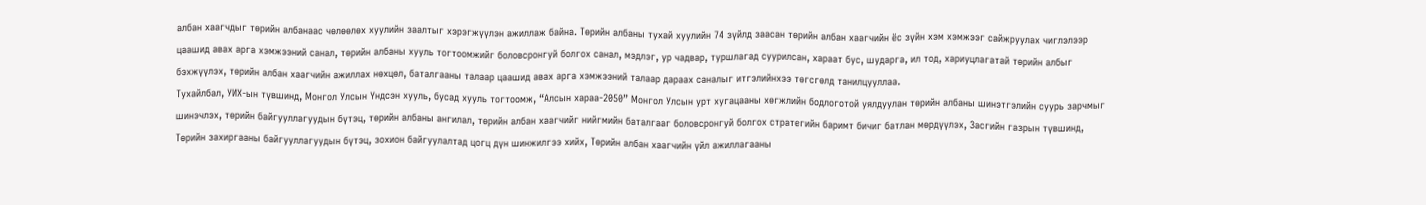албан хаагчдыг төрийн албанаас чөлөөлөх хуулийн заалтыг хэрэгжүүлэн ажиллаж байна. Төрийн албаны тухай хуулийн 74 зүйлд заасан төрийн албан хаагчийн ёс зүйн хэм хэмжээг сайжруулах чиглэлээр цаашид авах арга хэмжээний санал, төрийн албаны хууль тогтоомжийг боловсронгуй болгох санал, мэдлэг, ур чадвар, туршлагад суурилсан, хараат бус, шударга, ил тод, хариуцлагатай төрийн албыг бэхжүүлэх, төрийн албан хаагчийн ажиллах нөхцөл, баталгааны талаар цаашид авах арга хэмжээний талаар дараах саналыг итгэлийнхээ төгсгөлд танилцууллаа.
Тухайлбал, УИХ-ын түвшинд, Монгол Улсын Үндсэн хууль, бусад хууль тогтоомж, “Алсын хараа-2050” Монгол Улсын урт хугацааны хөгжлийн бодлоготой уялдуулан төрийн албаны шинэтгэлийн суурь зарчмыг шинэчлэх, төрийн байгууллагуудын бүтэц, төрийн албаны ангилал, төрийн албан хаагчийг нийгмийн баталгааг боловсронгуй болгох стратегийн баримт бичиг батлан мөрдүүлэх, Засгийн газрын түвшинд, Төрийн захиргааны байгууллагуудын бүтэц, зохион байгуулалтад цогц дүн шинжилгээ хийх, Төрийн албан хаагчийн үйл ажиллагааны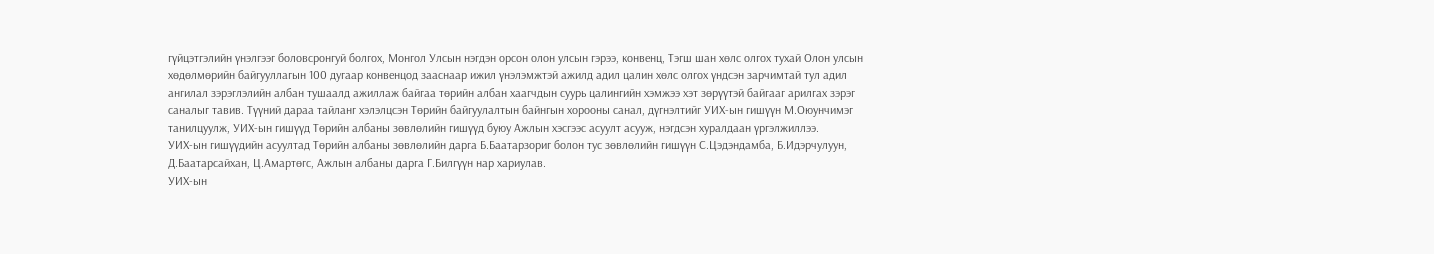гүйцэтгэлийн үнэлгээг боловсронгуй болгох, Монгол Улсын нэгдэн орсон олон улсын гэрээ, конвенц, Тэгш шан хөлс олгох тухай Олон улсын хөдөлмөрийн байгууллагын 100 дугаар конвенцод зааснаар ижил үнэлэмжтэй ажилд адил цалин хөлс олгох үндсэн зарчимтай тул адил ангилал зэрэглэлийн албан тушаалд ажиллаж байгаа төрийн албан хаагчдын суурь цалингийн хэмжээ хэт зөрүүтэй байгааг арилгах зэрэг саналыг тавив. Түүний дараа тайланг хэлэлцсэн Төрийн байгуулалтын байнгын хорооны санал, дүгнэлтийг УИХ-ын гишүүн М.Оюунчимэг танилцуулж, УИХ-ын гишүүд Төрийн албаны зөвлөлийн гишүүд буюу Ажлын хэсгээс асуулт асууж, нэгдсэн хуралдаан үргэлжиллээ.
УИХ-ын гишүүдийн асуултад Төрийн албаны зөвлөлийн дарга Б.Баатарзориг болон тус зөвлөлийн гишүүн С.Цэдэндамба, Б.Идэрчулуун, Д.Баатарсайхан, Ц.Амартөгс, Ажлын албаны дарга Г.Билгүүн нар хариулав.
УИХ-ын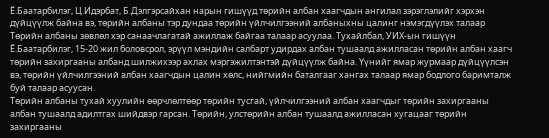Ё.Баатарбилэг, Ц.Идэрбат, Б.Дэлгэрсайхан нарын гишүүд төрийн албан хаагчдын ангилал зэрэглэлийг хэрхэн дүйцүүлж байна вэ, төрийн албаны тэр дундаа төрийн үйлчилгээний албаныхны цалинг нэмэгдүүлэх талаар Төрийн албаны зөвлөл хэр санаачлагатай ажиллаж байгаа талаар асуулаа. Тухайлбал, УИХ-ын гишүүн Ё.Баатарбилэг, 15-20 жил боловсрол, эрүүл мэндийн салбарт удирдах албан тушаалд ажилласан төрийн албан хаагч төрийн захиргааны албанд шилжихээр ахлах мэргэжилтэнтэй дүйцүүлж байна. Үүнийг ямар журмаар дүйцүүлсэн вэ, төрийн үйлчилгээний албан хаагчдын цалин хөлс, нийгмийн баталгааг хангах талаар ямар бодлого баримталж буй талаар асуусан.
Төрийн албаны тухай хуулийн өөрчлөлтөөр төрийн тусгай, үйлчилгээний албан хаагчдыг төрийн захиргааны албан тушаалд адилтгах шийдвэр гарсан. Төрийн, улстөрийн албан тушаалд ажилласан хугацааг төрийн захиргааны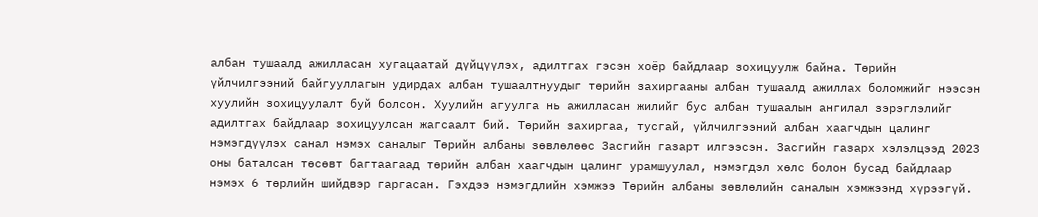албан тушаалд ажилласан хугацаатай дүйцүүлэх, адилтгах гэсэн хоёр байдлаар зохицуулж байна. Төрийн үйлчилгээний байгууллагын удирдах албан тушаалтнуудыг төрийн захиргааны албан тушаалд ажиллах боломжийг нээсэн хуулийн зохицуулалт буй болсон. Хуулийн агуулга нь ажилласан жилийг бус албан тушаалын ангилал зэрэглэлийг адилтгах байдлаар зохицуулсан жагсаалт бий. Төрийн захиргаа, тусгай, үйлчилгээний албан хаагчдын цалинг нэмэгдүүлэх санал нэмэх саналыг Төрийн албаны зөвлөлөөс Засгийн газарт илгээсэн. Засгийн газарх хэлэлцээд 2023 оны баталсан төсөвт багтаагаад төрийн албан хаагчдын цалинг урамшуулал, нэмэгдэл хөлс болон бусад байдлаар нэмэх 6 төрлийн шийдвэр гаргасан. Гэхдээ нэмэгдлийн хэмжээ Төрийн албаны зөвлөлийн саналын хэмжээнд хүрээгүй.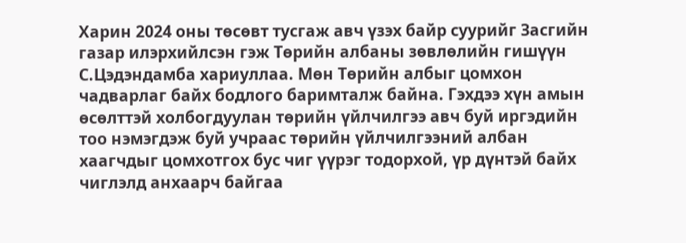Харин 2024 оны төсөвт тусгаж авч үзэх байр суурийг Засгийн газар илэрхийлсэн гэж Төрийн албаны зөвлөлийн гишүүн С.Цэдэндамба хариуллаа. Мөн Төрийн албыг цомхон чадварлаг байх бодлого баримталж байна. Гэхдээ хүн амын өсөлттэй холбогдуулан төрийн үйлчилгээ авч буй иргэдийн тоо нэмэгдэж буй учраас төрийн үйлчилгээний албан хаагчдыг цомхотгох бус чиг үүрэг тодорхой, үр дүнтэй байх чиглэлд анхаарч байгаа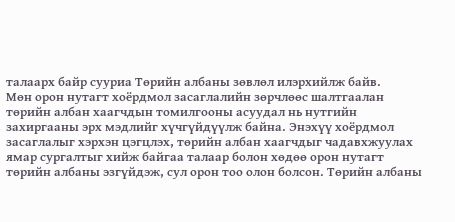талаарх байр сууриа Төрийн албаны зөвлөл илэрхийлж байв.
Мөн орон нутагт хоёрдмол засаглалийн зөрчлөөс шалтгаалан төрийн албан хаагчдын томилгооны асуудал нь нутгийн захиргааны эрх мэдлийг хүчгүйдүүлж байна. Энэхүү хоёрдмол засаглалыг хэрхэн цэгцлэх, төрийн албан хаагчдыг чадавхжуулах ямар сургалтыг хийж байгаа талаар болон хөдөө орон нутагт төрийн албаны эзгүйдэж, сул орон тоо олон болсон. Төрийн албаны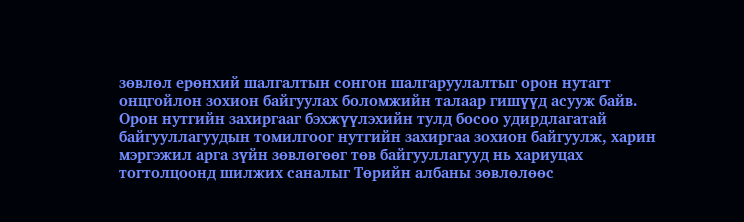зөвлөл ерөнхий шалгалтын сонгон шалгаруулалтыг орон нутагт онцгойлон зохион байгуулах боломжийн талаар гишүүд асууж байв.
Орон нутгийн захиргааг бэхжүүлэхийн тулд босоо удирдлагатай байгууллагуудын томилгоог нутгийн захиргаа зохион байгуулж, харин мэргэжил арга зүйн зөвлөгөөг төв байгууллагууд нь хариуцах тогтолцоонд шилжих саналыг Төрийн албаны зөвлөлөөс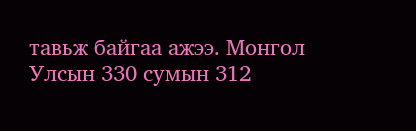тавьж байгаа ажээ. Монгол Улсын 330 сумын 312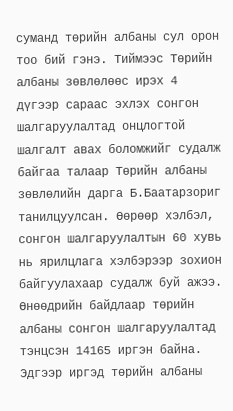суманд төрийн албаны сул орон тоо бий гэнэ. Тиймээс Төрийн албаны зөвлөлөөс ирэх 4 дүгээр сараас эхлэх сонгон шалгаруулалтад онцлогтой шалгалт авах боломжийг судалж байгаа талаар Төрийн албаны зөвлөлийн дарга Б.Баатарзориг танилцуулсан. Өөрөөр хэлбэл, сонгон шалгаруулалтын 60 хувь нь ярилцлага хэлбэрээр зохион байгуулахаар судалж буй ажээ. Өнөөдрийн байдлаар төрийн албаны сонгон шалгаруулалтад тэнцсэн 14165 иргэн байна. Эдгээр иргэд төрийн албаны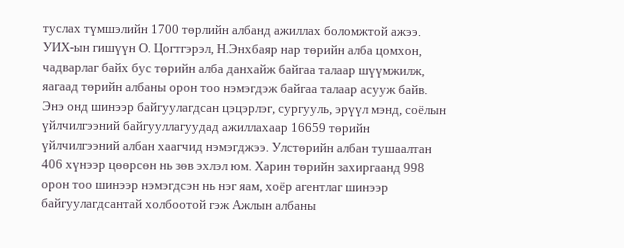туслах түмшэлийн 1700 төрлийн албанд ажиллах боломжтой ажээ.
УИХ-ын гишүүн О. Цогтгэрэл, Н.Энхбаяр нар төрийн алба цомхон, чадварлаг байх бус төрийн алба данхайж байгаа талаар шүүмжилж, яагаад төрийн албаны орон тоо нэмэгдэж байгаа талаар асууж байв.
Энэ онд шинээр байгуулагдсан цэцэрлэг, сургууль, эрүүл мэнд, соёлын үйлчилгээний байгууллагуудад ажиллахаар 16659 төрийн үйлчилгээний албан хаагчид нэмэгджээ. Улстөрийн албан тушаалтан 406 хүнээр цөөрсөн нь зөв эхлэл юм. Харин төрийн захиргаанд 998 орон тоо шинээр нэмэгдсэн нь нэг яам, хоёр агентлаг шинээр байгуулагдсантай холбоотой гэж Ажлын албаны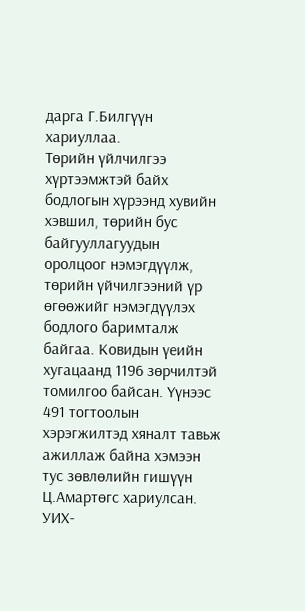дарга Г.Билгүүн хариуллаа.
Төрийн үйлчилгээ хүртээмжтэй байх бодлогын хүрээнд хувийн хэвшил, төрийн бус байгууллагуудын оролцоог нэмэгдүүлж, төрийн үйчилгээний үр өгөөжийг нэмэгдүүлэх бодлого баримталж байгаа. Ковидын үеийн хугацаанд 1196 зөрчилтэй томилгоо байсан. Үүнээс 491 тогтоолын хэрэгжилтэд хяналт тавьж ажиллаж байна хэмээн тус зөвлөлийн гишүүн Ц.Амартөгс хариулсан.
УИХ-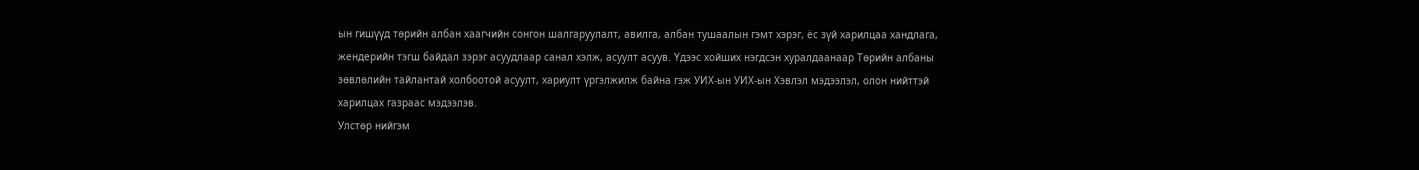ын гишүүд төрийн албан хаагчийн сонгон шалгаруулалт, авилга, албан тушаалын гэмт хэрэг, ёс зүй харилцаа хандлага, жендерийн тэгш байдал зэрэг асуудлаар санал хэлж, асуулт асуув. Үдээс хойших нэгдсэн хуралдаанаар Төрийн албаны зөвлөлийн тайлантай холбоотой асуулт, хариулт үргэлжилж байна гэж УИХ-ын УИХ-ын Хэвлэл мэдээлэл, олон нийттэй харилцах газраас мэдээлэв.
Улстөр нийгэм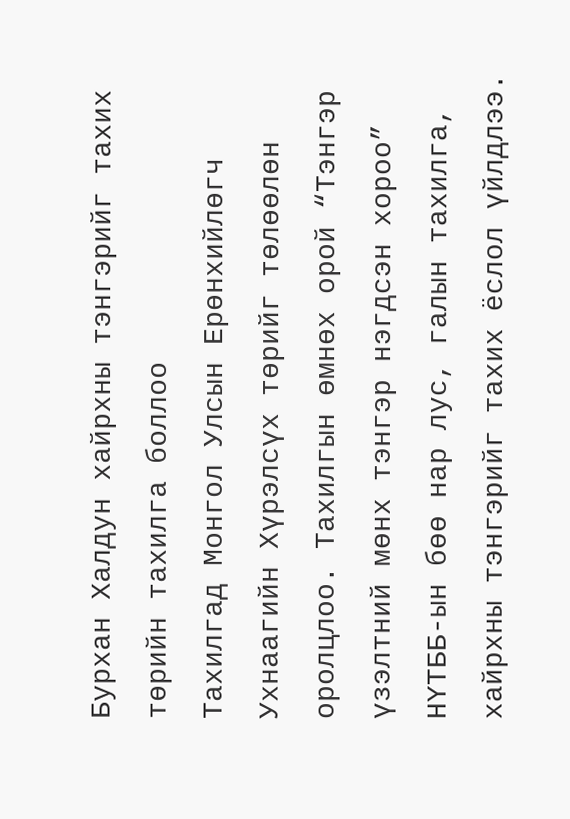Бурхан Халдун хайрхны тэнгэрийг тахих төрийн тахилга боллоо
Тахилгад Монгол Улсын Ерөнхийлөгч Ухнаагийн Хүрэлсүх төрийг төлөөлөн оролцлоо. Тахилгын өмнөх орой “Тэнгэр үзэлтний мөнх тэнгэр нэгдсэн хороо” НҮТББ-ын бөө нар лус, галын тахилга, хайрхны тэнгэрийг тахих ёслол үйлдлээ.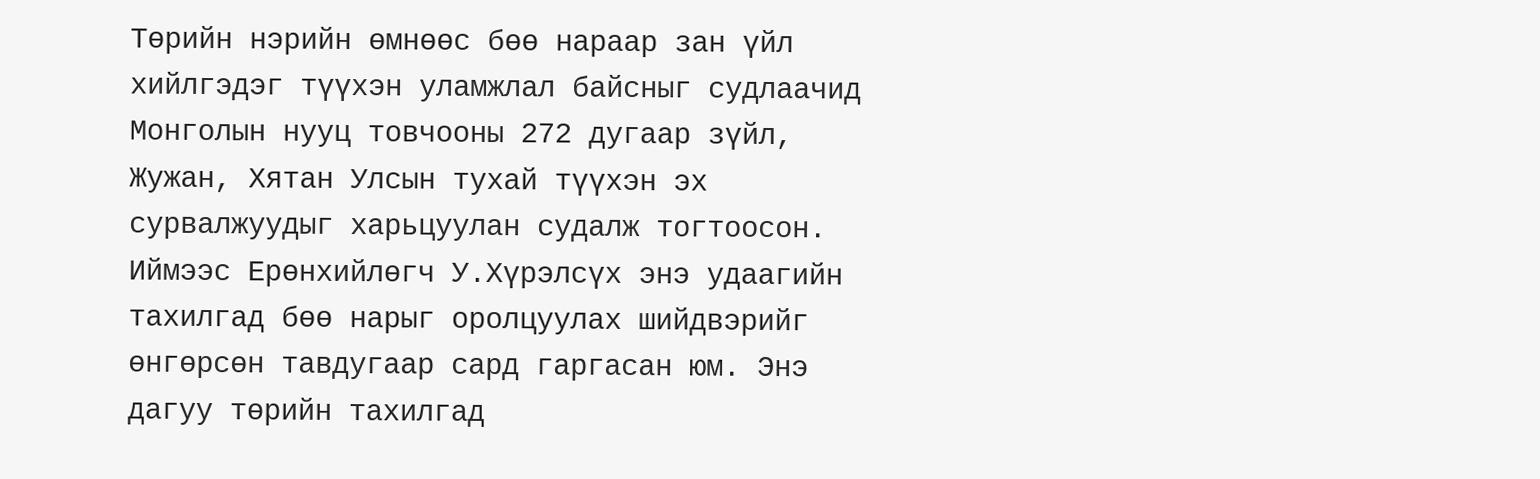Төрийн нэрийн өмнөөс бөө нараар зан үйл хийлгэдэг түүхэн уламжлал байсныг судлаачид Монголын нууц товчооны 272 дугаар зүйл, Жужан, Хятан Улсын тухай түүхэн эх сурвалжуудыг харьцуулан судалж тогтоосон. Иймээс Ерөнхийлөгч У.Хүрэлсүх энэ удаагийн тахилгад бөө нарыг оролцуулах шийдвэрийг өнгөрсөн тавдугаар сард гаргасан юм. Энэ дагуу төрийн тахилгад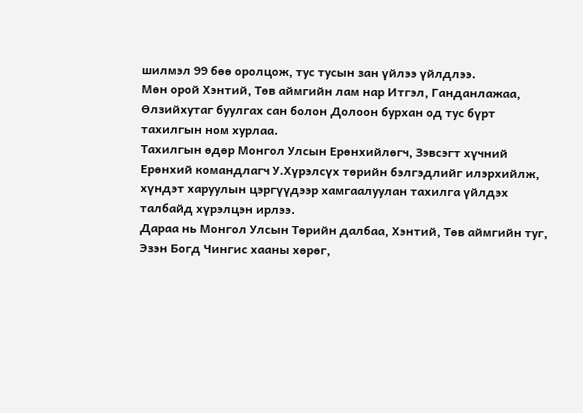шилмэл 99 бөө оролцож, тус тусын зан үйлээ үйлдлээ.
Мөн орой Хэнтий, Төв аймгийн лам нар Итгэл, Ганданлажаа, Өлзийхутаг буулгах сан болон Долоон бурхан од тус бүрт тахилгын ном хурлаа.
Тахилгын өдөр Монгол Улсын Ерөнхийлөгч, Зэвсэгт хүчний Ерөнхий командлагч У.Хүрэлсүх төрийн бэлгэдлийг илэрхийлж, хүндэт харуулын цэргүүдээр хамгаалуулан тахилга үйлдэх талбайд хүрэлцэн ирлээ.
Дараа нь Монгол Улсын Төрийн далбаа, Хэнтий, Төв аймгийн туг, Эзэн Богд Чингис хааны хөрөг,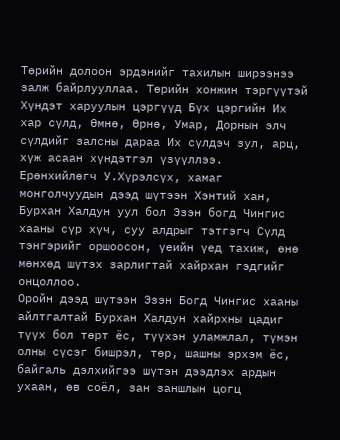Төрийн долоон эрдэнийг тахилын ширээнээ залж байрлууллаа. Төрийн хонжин тэргүүтэй Хүндэт харуулын цэргүүд Бүх цэргийн Их хар сүлд, Өмнө, Өрнө, Умар, Дорнын элч сүлдийг залсны дараа Их сүлдэч зул, арц, хүж асаан хүндэтгэл үзүүллээ.
Ерөнхийлөгч У.Хүрэлсүх, хамаг монголчуудын дээд шүтээн Хэнтий хан, Бурхан Халдун уул бол Эзэн богд Чингис хааны сүр хүч, суу алдрыг тэтгэгч Сүлд тэнгэрийг оршоосон, үеийн үед тахиж, өнө мөнхөд шүтэх зарлигтай хайрхан гэдгийг онцоллоо.
Оройн дээд шүтээн Эзэн Богд Чингис хааны айлтгалтай Бурхан Халдун хайрхны цадиг түүх бол төрт ёс, түүхэн уламжлал, түмэн олны сүсэг бишрэл, төр, шашны эрхэм ёс, байгаль дэлхийгээ шүтэн дээдлэх ардын ухаан, өв соёл, зан заншлын цогц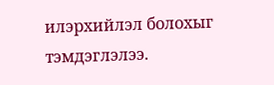илэрхийлэл болохыг тэмдэглэлээ.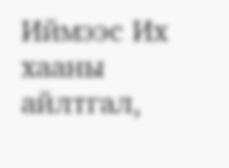Иймээс Их хааны айлтгал,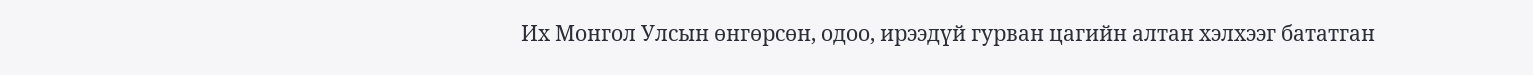Их Монгол Улсын өнгөрсөн, одоо, ирээдүй гурван цагийн алтан хэлхээг бататган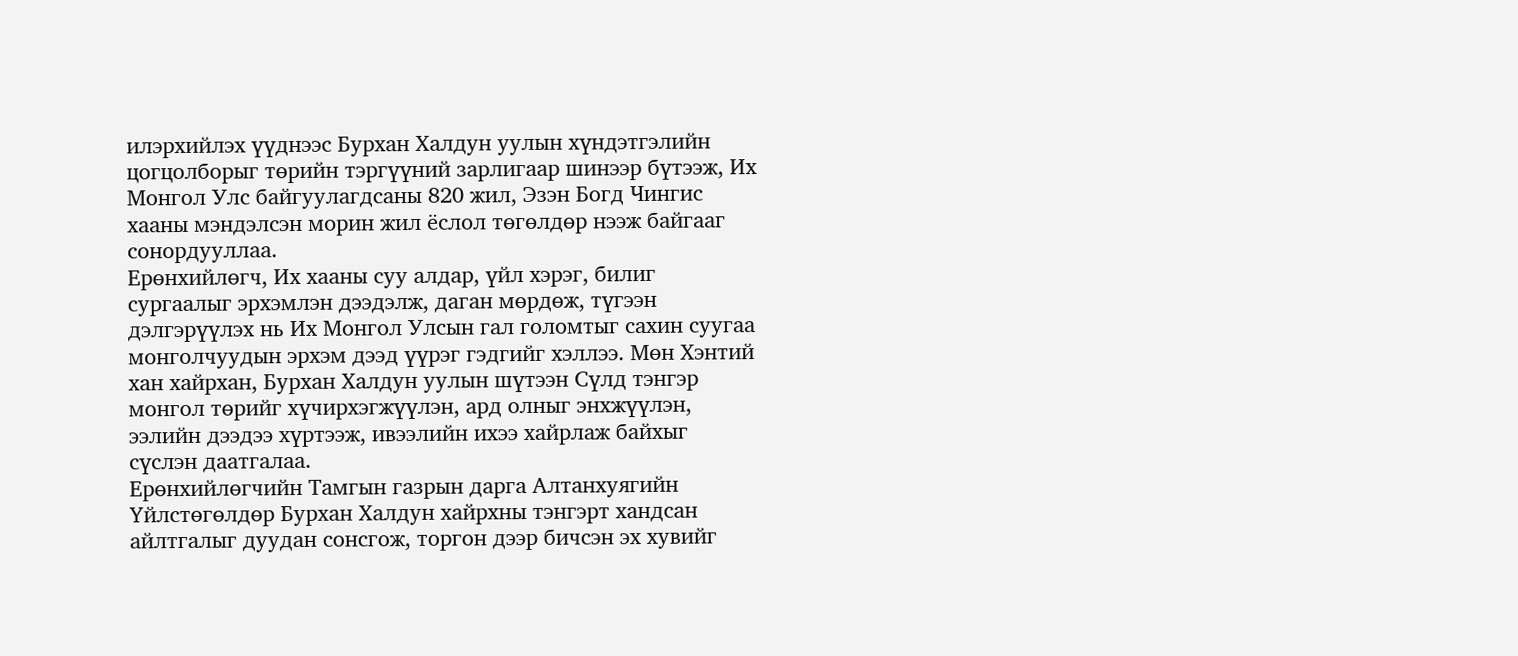илэрхийлэх үүднээс Бурхан Халдун уулын хүндэтгэлийн цогцолборыг төрийн тэргүүний зарлигаар шинээр бүтээж, Их Монгол Улс байгуулагдсаны 820 жил, Эзэн Богд Чингис хааны мэндэлсэн морин жил ёслол төгөлдөр нээж байгааг сонордууллаа.
Ерөнхийлөгч, Их хааны суу алдар, үйл хэрэг, билиг сургаалыг эрхэмлэн дээдэлж, даган мөрдөж, түгээн дэлгэрүүлэх нь Их Монгол Улсын гал голомтыг сахин суугаа монголчуудын эрхэм дээд үүрэг гэдгийг хэллээ. Мөн Хэнтий хан хайрхан, Бурхан Халдун уулын шүтээн Сүлд тэнгэр монгол төрийг хүчирхэгжүүлэн, ард олныг энхжүүлэн, ээлийн дээдээ хүртээж, ивээлийн ихээ хайрлаж байхыг сүслэн даатгалаа.
Ерөнхийлөгчийн Тамгын газрын дарга Алтанхуягийн Үйлстөгөлдөр Бурхан Халдун хайрхны тэнгэрт хандсан айлтгалыг дуудан сонсгож, торгон дээр бичсэн эх хувийг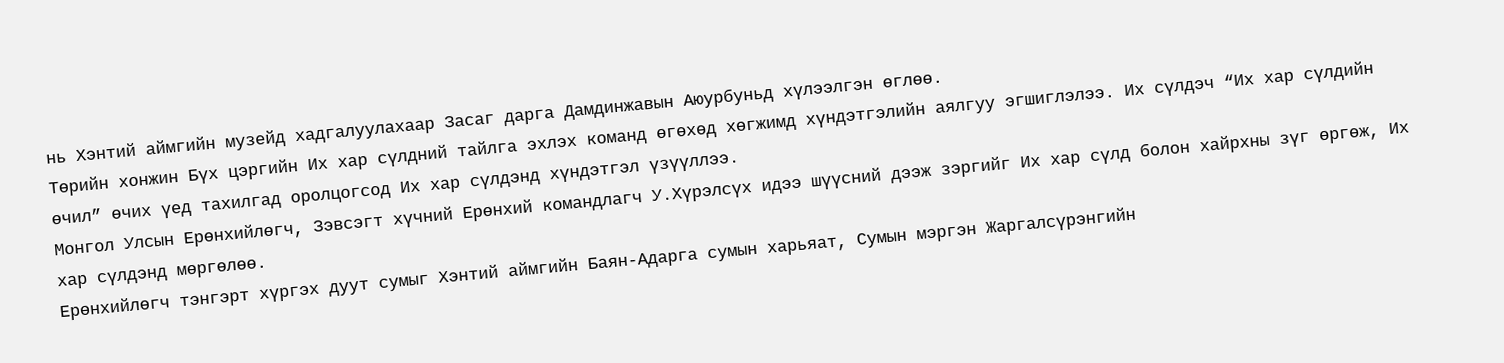нь Хэнтий аймгийн музейд хадгалуулахаар Засаг дарга Дамдинжавын Аюурбуньд хүлээлгэн өглөө.
Төрийн хонжин Бүх цэргийн Их хар сүлдний тайлга эхлэх команд өгөхөд хөгжимд хүндэтгэлийн аялгуу эгшиглэлээ. Их сүлдэч “Их хар сүлдийн өчил” өчих үед тахилгад оролцогсод Их хар сүлдэнд хүндэтгэл үзүүллээ.
Монгол Улсын Ерөнхийлөгч, Зэвсэгт хүчний Ерөнхий командлагч У.Хүрэлсүх идээ шүүсний дээж зэргийг Их хар сүлд болон хайрхны зүг өргөж, Их хар сүлдэнд мөргөлөө.
Ерөнхийлөгч тэнгэрт хүргэх дуут сумыг Хэнтий аймгийн Баян-Адарга сумын харьяат, Сумын мэргэн Жаргалсүрэнгийн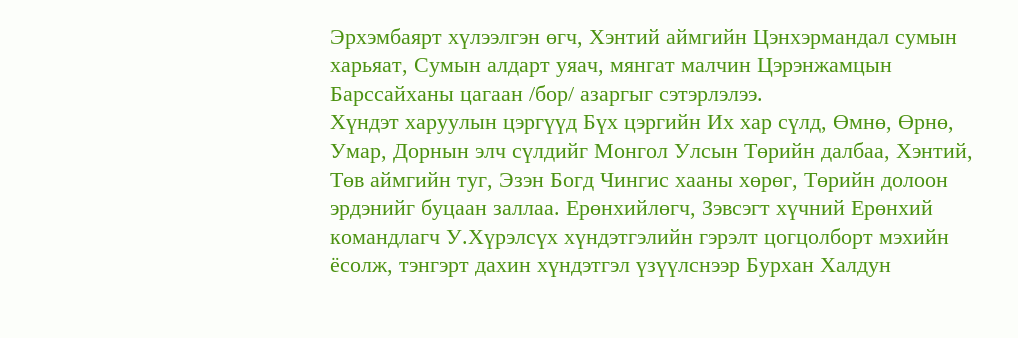Эрхэмбаярт хүлээлгэн өгч, Хэнтий аймгийн Цэнхэрмандал сумын харьяат, Сумын алдарт уяач, мянгат малчин Цэрэнжамцын Барссайханы цагаан /бор/ азаргыг сэтэрлэлээ.
Хүндэт харуулын цэргүүд Бүх цэргийн Их хар сүлд, Өмнө, Өрнө, Умар, Дорнын элч сүлдийг Монгол Улсын Төрийн далбаа, Хэнтий, Төв аймгийн туг, Эзэн Богд Чингис хааны хөрөг, Төрийн долоон эрдэнийг буцаан заллаа. Ерөнхийлөгч, Зэвсэгт хүчний Ерөнхий командлагч У.Хүрэлсүх хүндэтгэлийн гэрэлт цогцолборт мэхийн ёсолж, тэнгэрт дахин хүндэтгэл үзүүлснээр Бурхан Халдун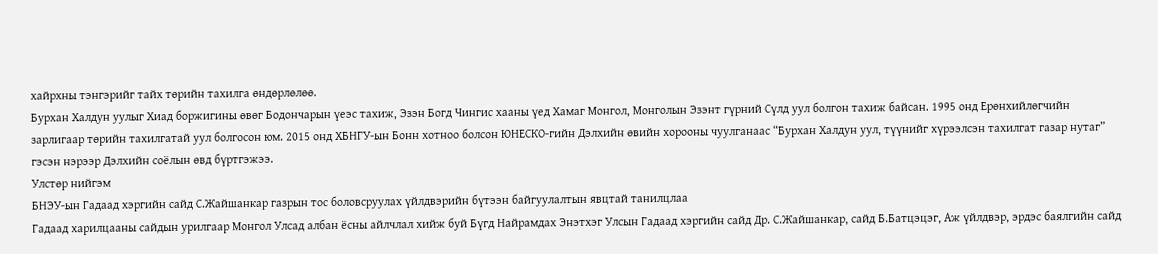хайрхны тэнгэрийг тайх төрийн тахилга өндөрлөлөө.
Бурхан Халдун уулыг Хиад боржигины өвөг Бодончарын үеэс тахиж, Эзэн Богд Чингис хааны үед Хамаг Монгол, Монголын Эзэнт гүрний Сүлд уул болгон тахиж байсан. 1995 онд Ерөнхийлөгчийн зарлигаар төрийн тахилгатай уул болгосон юм. 2015 онд ХБНГУ-ын Бонн хотноо болсон ЮНЕСКО-гийн Дэлхийн өвийн хорооны чуулганаас “Бурхан Халдун уул, түүнийг хүрээлсэн тахилгат газар нутаг” гэсэн нэрээр Дэлхийн соёлын өвд бүртгэжээ.
Улстөр нийгэм
БНЭУ-ын Гадаад хэргийн сайд С.Жайшанкар газрын тос боловсруулах үйлдвэрийн бүтээн байгуулалтын явцтай танилцлаа
Гадаад харилцааны сайдын урилгаар Монгол Улсад албан ёсны айлчлал хийж буй Бүгд Найрамдах Энэтхэг Улсын Гадаад хэргийн сайд Др. С.Жайшанкар, сайд Б.Батцэцэг, Аж үйлдвэр, эрдэс баялгийн сайд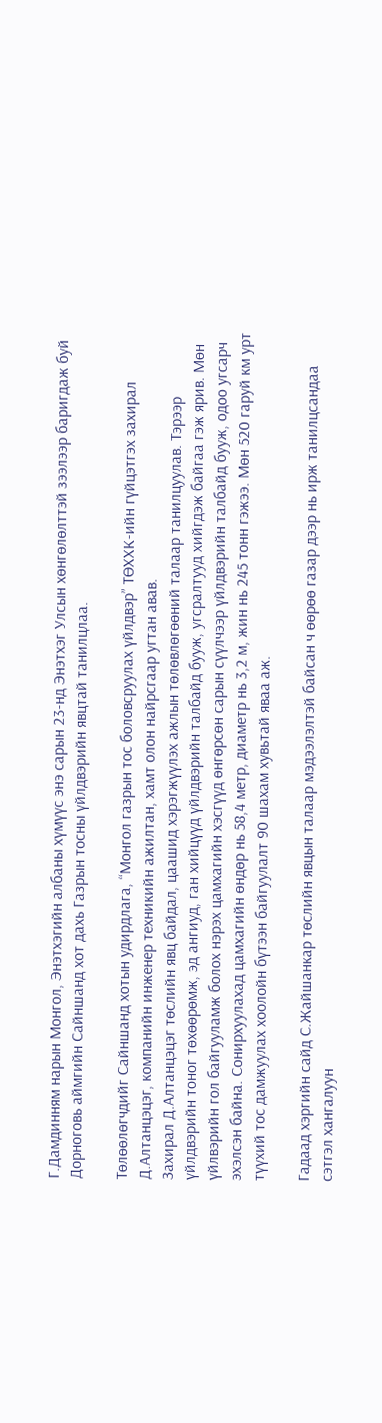Г.Дамдинням нарын Монгол, Энэтхэгийн албаны хүмүүс энэ сарын 23-нд Энэтхэг Улсын хөнгөлөлттэй зээлээр баригдаж буй Дорноговь аймгийн Сайншанд хот дахь Газрын тосны үйлдвэрийн явцтай танилцлаа.

Төлөөлөгчдийг Сайншанд хотын удирдлага, “Монгол газрын тос боловсруулах үйлдвэр” ТӨХХК-ийн гүйцэтгэх захирал Д.Алтанцэцэг, компанийн инженер техникийн ажилтан, хамт олон найрсгаар угтан авав.
Захирал Д.Алтанцэцэг төслийн явц байдал, цаашид хэрэгжүүлэх ажлын төлөвлөгөөний талаар танилцуулав. Тэрээр үйлдвэрийн тоног төхөөрөмж, эд ангиуд, ган хийцүүд үйлдвэрийн талбайд бууж, угсралтууд хийгдэж байгаа гэж ярив. Мөн үйлвэрийн гол байгууламж болох нэрэх цамхагийн хэсгүүд өнгөрсөн сарын сүүлчээр үйлдвэрийн талбайд бууж, одоо угсарч эхэлсэн байна. Сонирхуулахад цамхагийн өндөр нь 58,4 метр, диаметр нь 3,2 м, жин нь 245 тонн гэжээ. Мөн 520 гаруй км урт түүхий тос дамжуулах хоолойн бүтээн байгуулалт 90 шахам хувьтай яваа аж.

Гадаад хэргийн сайд С.Жайшанкар төслийн явцын талаар мэдээлэлтэй байсан ч өөрөө газар дээр нь ирж танилцсандаа сэтгэл хангалуун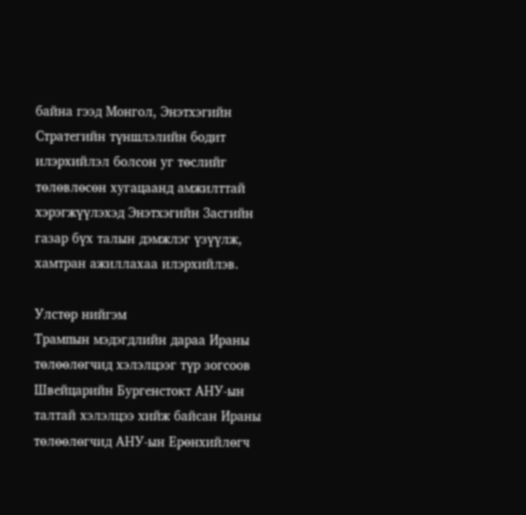байна гээд Монгол, Энэтхэгийн Стратегийн түншлэлийн бодит илэрхийлэл болсон уг төслийг төлөвлөсөн хугацаанд амжилттай хэрэгжүүлэхэд Энэтхэгийн Засгийн газар бүх талын дэмжлэг үзүүлж, хамтран ажиллахаа илэрхийлэв.

Улстөр нийгэм
Трампын мэдэгдлийн дараа Ираны төлөөлөгчид хэлэлцээг түр зогсоов
Швейцарийн Бургенстокт АНУ-ын талтай хэлэлцээ хийж байсан Ираны төлөөлөгчид АНУ-ын Ерөнхийлөгч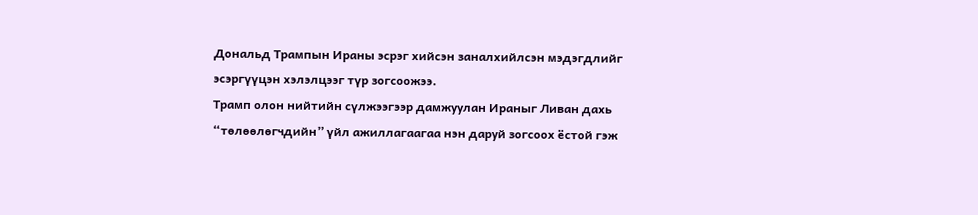Дональд Трампын Ираны эсрэг хийсэн заналхийлсэн мэдэгдлийг эсэргүүцэн хэлэлцээг түр зогсоожээ.
Трамп олон нийтийн сүлжээгээр дамжуулан Ираныг Ливан дахь “төлөөлөгчдийн” үйл ажиллагаагаа нэн даруй зогсоох ёстой гэж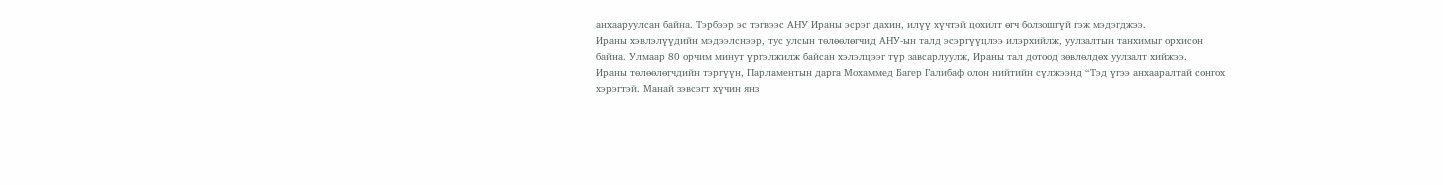анхааруулсан байна. Тэрбээр эс тэгвээс АНУ Ираны эсрэг дахин, илүү хүчтэй цохилт өгч болзошгүй гэж мэдэгджээ.
Ираны хэвлэлүүдийн мэдээлснээр, тус улсын төлөөлөгчид АНУ-ын талд эсэргүүцлээ илэрхийлж, уулзалтын танхимыг орхисон байна. Улмаар 80 орчим минут үргэлжилж байсан хэлэлцээг түр завсарлуулж, Ираны тал дотоод зөвлөлдөх уулзалт хийжээ.
Ираны төлөөлөгчдийн тэргүүн, Парламентын дарга Мохаммед Багер Галибаф олон нийтийн сүлжээнд “Тэд үгээ анхааралтай сонгох хэрэгтэй. Манай зэвсэгт хүчин янз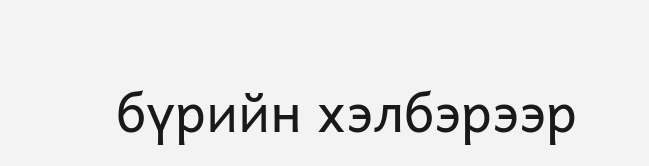бүрийн хэлбэрээр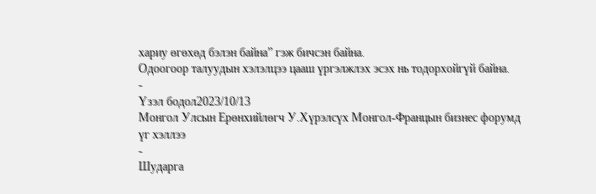хариу өгөхөд бэлэн байна” гэж бичсэн байна.
Одоогоор талуудын хэлэлцээ цааш үргэлжлэх эсэх нь тодорхойгүй байна.
-
Үзэл бодол2023/10/13
Монгол Улсын Ерөнхийлөгч У.Хүрэлсүх Монгол-Францын бизнес форумд үг хэллээ
-
Шударга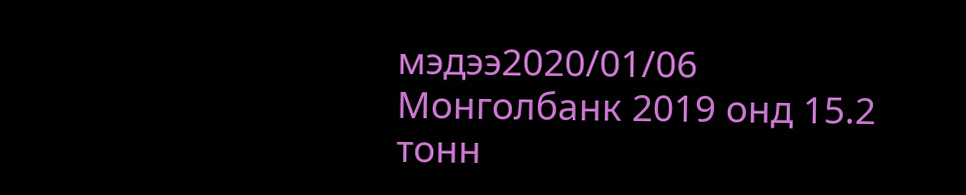мэдээ2020/01/06
Монголбанк 2019 онд 15.2 тонн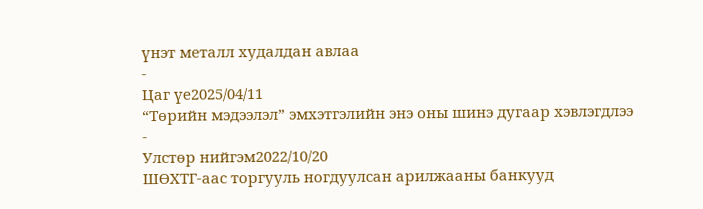үнэт металл худалдан авлаа
-
Цаг үе2025/04/11
“Төрийн мэдээлэл” эмхэтгэлийн энэ оны шинэ дугаар хэвлэгдлээ
-
Улстөр нийгэм2022/10/20
ШӨХТГ-аас торгууль ногдуулсан арилжааны банкууд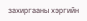захиргааны хэргийн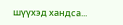шүүхэд хандса...